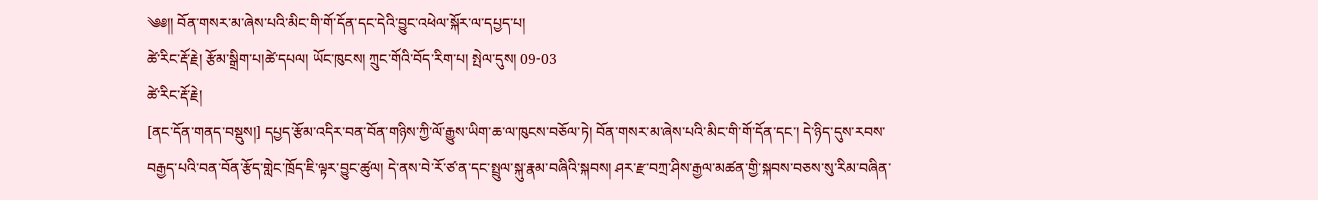༄༅།། བོན་གསར་མ་ཞེས་པའི་མིང་གི་གོ་དོན་དང་དེའི་བྱུང་འཕེལ་སྐོར་ལ་དཔྱད་པ།
ཚེ་རིང་རྡོ་རྗེ། རྩོམ་སྒྲིག་པ།ཚེ་དཔལ། ཡོང་ཁུངས། ཀྲུང་གོའི་བོད་རིག་པ། སྤེལ་དུས། 09-03
ཚེ་རིང་རྡོ་རྗེ།
[ནང་དོན་གནད་བསྡུས།] དཔྱད་རྩོམ་འདིར་བན་བོན་གཉིས་ཀྱི་ལོ་རྒྱུས་ཡིག་ཆ་ལ་ཁུངས་བཅོལ་ཏེ། བོན་གསར་མ་ཞེས་པའི་མིང་གི་གོ་དོན་དང་། དེ་ཉིད་དུས་རབས་བརྒྱད་པའི་བན་བོན་རྩོད་གླེང་ཁྲོད་ཇི་ལྟར་བྱུང་ཚུལ། དེ་ནས་བེ་རོ་ཙ་ན་དང་སྤྲུལ་སྐུ་རྣམ་བཞིའི་སྐབས། ཤར་རྫ་བཀྲ་ཤིས་རྒྱལ་མཚན་གྱི་སྐབས་བཅས་སུ་རིམ་བཞིན་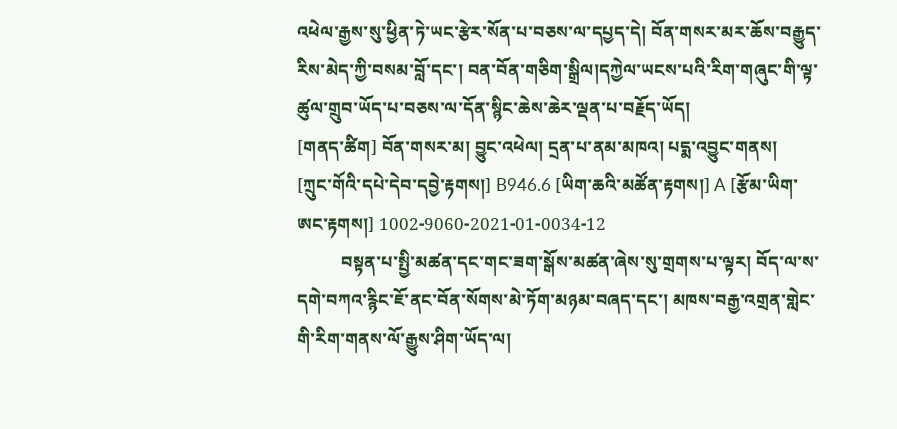འཕེལ་རྒྱས་སུ་ཕྱིན་ཏེ་ཡང་རྩེར་སོན་པ་བཅས་ལ་དཔྱད་དེ། བོན་གསར་མར་ཆོས་བརྒྱུད་རིས་མེད་ཀྱི་བསམ་བློ་དང་། བན་བོན་གཅིག་སྒྲིལ།དཀྱེལ་ཡངས་པའི་རིག་གཞུང་གི་ལྟ་ཚུལ་གྲུབ་ཡོད་པ་བཅས་ལ་དོན་སྙིང་ཆེས་ཆེར་ལྡན་པ་བརྗོད་ཡོད།
[གནད་ཚིག] བོན་གསར་མ། བྱུང་འཕེལ། དྲན་པ་ནམ་མཁའ། པདྨ་འབྱུང་གནས།
[ཀྲུང་གོའི་དཔེ་དེབ་དབྱེ་རྟགས།] B946.6 [ཡིག་ཆའི་མཚོན་རྟགས།] A [རྩོམ་ཡིག་ཨང་རྟགས།] 1002-9060-2021-01-0034-12
          བསྟན་པ་སྤྱི་མཚན་དང་གང་ཟག་སྒོས་མཚན་ཞེས་སུ་གྲགས་པ་ལྟར། བོད་ལ་ས་དགེ་བཀའ་རྙིང་ཇོ་ནང་བོན་སོགས་མེ་ཏོག་མཉམ་བཞད་དང་། མཁས་བརྒྱ་འགྲན་གླེང་གི་རིག་གནས་ལོ་རྒྱུས་ཤིག་ཡོད་ལ།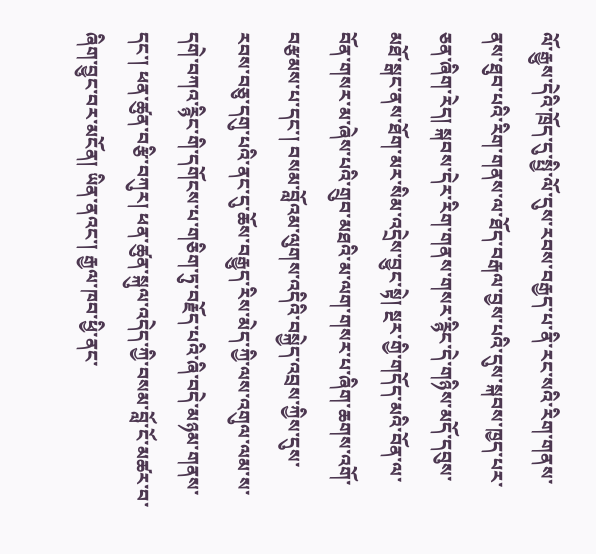ལོ་རྒྱུས་དེའི་ཁྲོད་དུ་སྤྱི་ལོ་དུས་རབས་བརྒྱད་པ་ནི་རང་སའི་རིག་གནས་ནས་ཐུབ་པའི་རིག་གནས་ལ་ཐོད་བརྒལ་བྱས་པའི་དུས་སྐབས་ཁྱད་པར་ཅན་ཞིག་རེད། སྐབས་དེར་རིག་གནས་གསར་རྙིང་དེ་གཉིས་མདོ་དབུས་མཐོ་སྒང་ནས་ཐོག་མར་སིམ་འདྲེས་བྱུང་སྟེ། སྔར་གྱི་གདོད་མའི་བོན་ལ་བོན་གསར་མ་ཞེས་པའི་གྲུབ་མཐའི་མ་ལག་གསར་པ་ཞིག་ཆགས་འགོ་བརྩམས་པ་དང་། བསམ་བློའམ་ལུགས་འདིའི་བསྐྱེད་འབྲས་ཀྱིས་དུས་རབས་བཅུ་དགུ་པའི་ནང་དུ་ཆོས་བརྒྱུད་རིས་མེད་ཀྱི་ལས་འགུལ་ལམ་ས་དགེ་བཀའ་རྙིང་གི་དགོངས་པ་གཅིག་ཏུ་བརྗོད་པའི་ཞི་བདེ་མཉམ་གནས་དང་། ཕན་ཚུན་བརྩི་བཀུར། ཕན་ཚུན་སྐུལ་འདེད་ཀྱི་བསམ་བློ་ངོ་མཚར་བ་ཞིག་བྱུང་བར་མངོན། ཡིན་ནའང་། རྒྱལ་ཁབ་ཕྱི་ནང་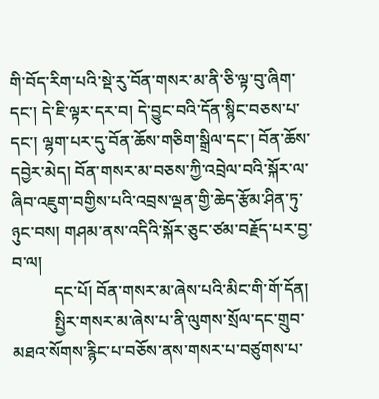གི་བོད་རིག་པའི་སྡེ་རུ་བོན་གསར་མ་ནི་ཅི་ལྟ་བུ་ཞིག་དང་། དེ་ཇི་ལྟར་དར་བ། དེ་བྱུང་བའི་དོན་སྙིང་བཅས་པ་དང་། ལྷག་པར་དུ་བོན་ཆོས་གཅིག་སྒྲིལ་དང་། བོན་ཆོས་དབྱེར་མེད། བོན་གསར་མ་བཅས་ཀྱི་འབྲེལ་བའི་སྐོར་ལ་ཞིབ་འཇུག་བགྱིས་པའི་འབྲས་ལྡན་གྱི་ཆེད་རྩོམ་ཤིན་ཏུ་ཉུང་བས། གཤམ་ནས་འདིའི་སྐོར་ཅུང་ཙམ་བརྗོད་པར་བྱ་བ་ལ།
          དང་པོ། བོན་གསར་མ་ཞེས་པའི་མིང་གི་གོ་དོན།
          སྤྱིར་གསར་མ་ཞེས་པ་ནི་ལུགས་སྲོལ་དང་གྲུབ་མཐའ་སོགས་རྙིང་པ་བཅོས་ནས་གསར་པ་བཙུགས་པ་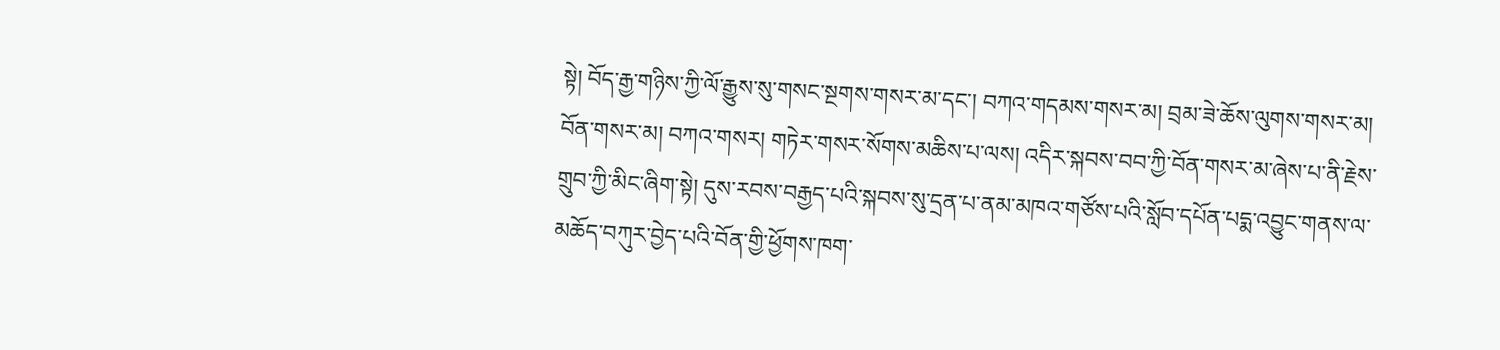སྟེ། བོད་རྒྱ་གཉིས་ཀྱི་ལོ་རྒྱུས་སུ་གསང་སྔགས་གསར་མ་དང་། བཀའ་གདམས་གསར་མ། བྲམ་ཟེ་ཆོས་ལུགས་གསར་མ། བོན་གསར་མ། བཀའ་གསར། གཏེར་གསར་སོགས་མཆིས་པ་ལས། འདིར་སྐབས་བབ་ཀྱི་བོན་གསར་མ་ཞེས་པ་ནི་རྗེས་གྲུབ་ཀྱི་མིང་ཞིག་སྟེ། དུས་རབས་བརྒྱད་པའི་སྐབས་སུ་དྲན་པ་ནམ་མཁའ་གཙོས་པའི་སློབ་དཔོན་པདྨ་འབྱུང་གནས་ལ་མཆོད་བཀུར་བྱེད་པའི་བོན་གྱི་ཕྱོགས་ཁག་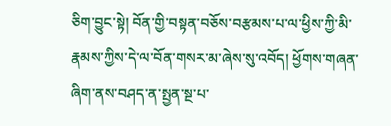ཅིག་བྱུང་སྟེ། བོན་གྱི་བསྟན་བཅོས་བརྩམས་པ་ལ་ཕྱིས་ཀྱི་མི་རྣམས་ཀྱིས་དེ་ལ་བོན་གསར་མ་ཞེས་སུ་འབོད། ཕྱོགས་གཞན་ཞིག་ནས་བཤད་ན་སྤྱན་སྔ་པ་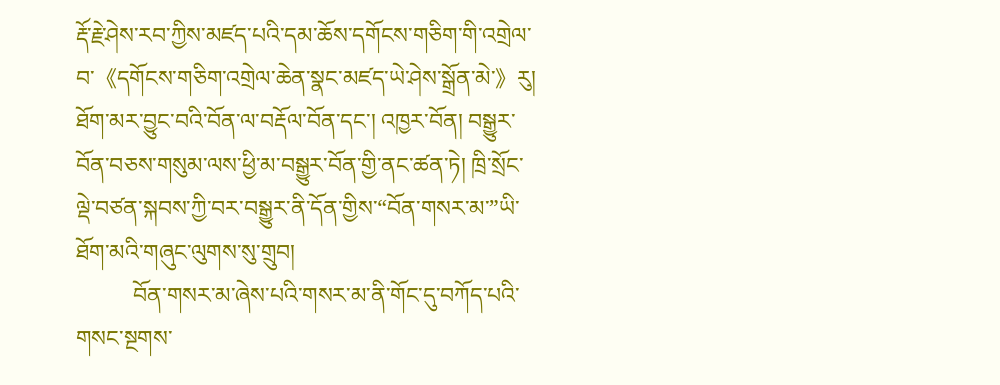རྡོ་རྗེ་ཤེས་རབ་ཀྱིས་མཛད་པའི་དམ་ཆོས་དགོངས་གཅིག་གི་འགྲེལ་བ་《དགོངས་གཅིག་འགྲེལ་ཆེན་སྣང་མཛད་ཡེ་ཤེས་སྒྲོན་མེ་》རུ། ཐོག་མར་བྱུང་བའི་བོན་ལ་བརྡོལ་བོན་དང་། འཁྱར་བོན། བསྒྱུར་བོན་བཅས་གསུམ་ལས་ཕྱི་མ་བསྒྱུར་བོན་གྱི་ནང་ཚན་ཏེ། ཁྲི་སྲོང་ལྡེ་བཙན་སྐབས་ཀྱི་བར་བསྒྱུར་ནི་དོན་གྱིས་“བོན་གསར་མ་”ཡི་ཐོག་མའི་གཞུང་ལུགས་སུ་གྲུབ།
          བོན་གསར་མ་ཞེས་པའི་གསར་མ་ནི་གོང་དུ་བཀོད་པའི་གསང་སྔགས་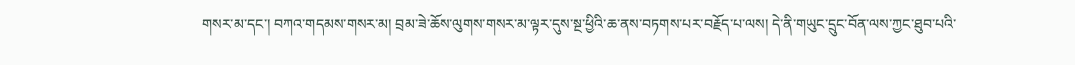གསར་མ་དང་། བཀའ་གདམས་གསར་མ། བྲམ་ཟེ་ཆོས་ལུགས་གསར་མ་ལྟར་དུས་སྔ་ཕྱིའི་ཆ་ནས་བཏགས་པར་བརྗོད་པ་ལས། དེ་ནི་གཡུང་དྲུང་བོན་ལས་ཀྱང་ཐུབ་པའི་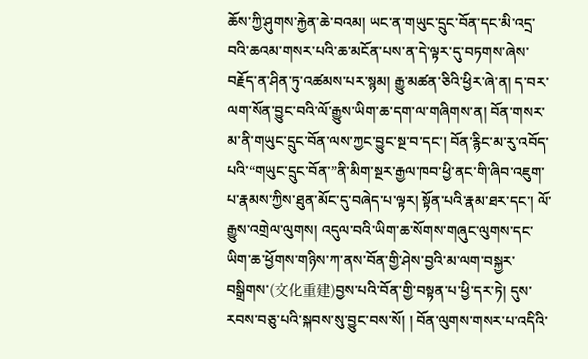ཆོས་ཀྱི་ཤུགས་རྐྱེན་ཆེ་བའམ། ཡང་ན་གཡུང་དྲུང་བོན་དང་མི་འདྲ་བའི་ཆའམ་གསར་པའི་ཆ་མངོན་པས་ན་དེ་ལྟར་དུ་བཏགས་ཞེས་བརྗོད་ན་ཤིན་ཏུ་འཚམས་པར་སྙམ། རྒྱུ་མཚན་ཅིའི་ཕྱིར་ཞེ་ན། ད་བར་ལག་སོན་བྱུང་བའི་ལོ་རྒྱུས་ཡིག་ཆ་དག་ལ་གཞིགས་ན། བོན་གསར་མ་ནི་གཡུང་དྲུང་བོན་ལས་ཀྱང་བྱུང་སྔ་བ་དང་། བོན་རྙིང་མ་རུ་འབོད་པའི་“གཡུང་དྲུང་བོན་”ནི་མིག་སྔར་རྒྱལ་ཁབ་ཕྱི་ནང་གི་ཞིབ་འཇུག་པ་རྣམས་ཀྱིས་ཐུན་མོང་དུ་བཞེད་པ་ལྟར། སྟོན་པའི་རྣམ་ཐར་དང་། ལོ་རྒྱུས་འགྲེལ་ལུགས། འདུལ་བའི་ཡིག་ཆ་སོགས་གཞུང་ལུགས་དང་ཡིག་ཆ་ཕྱོགས་གཉིས་ཀ་ནས་བོན་གྱི་ཤེས་བྱའི་མ་ལག་བསྐྱར་བསྒྲིགས་(文化重建)བྱས་པའི་བོན་གྱི་བསྟན་པ་ཕྱི་དར་ཏེ། དུས་རབས་བཅུ་པའི་སྐབས་སུ་བྱུང་བས་སོ། ། བོན་ལུགས་གསར་པ་འདིའི་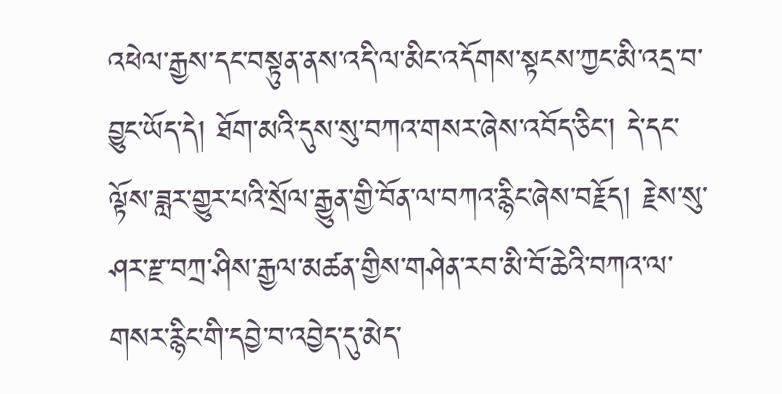འཕེལ་རྒྱས་དང་བསྟུན་ནས་འདི་ལ་མིང་འདོགས་སྟངས་ཀྱང་མི་འདྲ་བ་བྱུང་ཡོད་དེ། ཐོག་མའི་དུས་སུ་བཀའ་གསར་ཞེས་འབོད་ཅིང་། དེ་དང་ལྟོས་ཟླར་གྱུར་པའི་སྲོལ་རྒྱུན་གྱི་བོན་ལ་བཀའ་རྙིང་ཞེས་བརྗོད། རྗེས་སུ་ཤར་རྫ་བཀྲ་ཤིས་རྒྱལ་མཚན་གྱིས་གཤེན་རབ་མི་བོ་ཆེའི་བཀའ་ལ་གསར་རྙིང་གི་དབྱེ་བ་འབྱེད་དུ་མེད་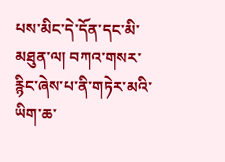པས་མིང་དེ་དོན་དང་མི་མཐུན་ལ། བཀའ་གསར་རྙིང་ཞེས་པ་ནི་གཏེར་མའི་ཡིག་ཆ་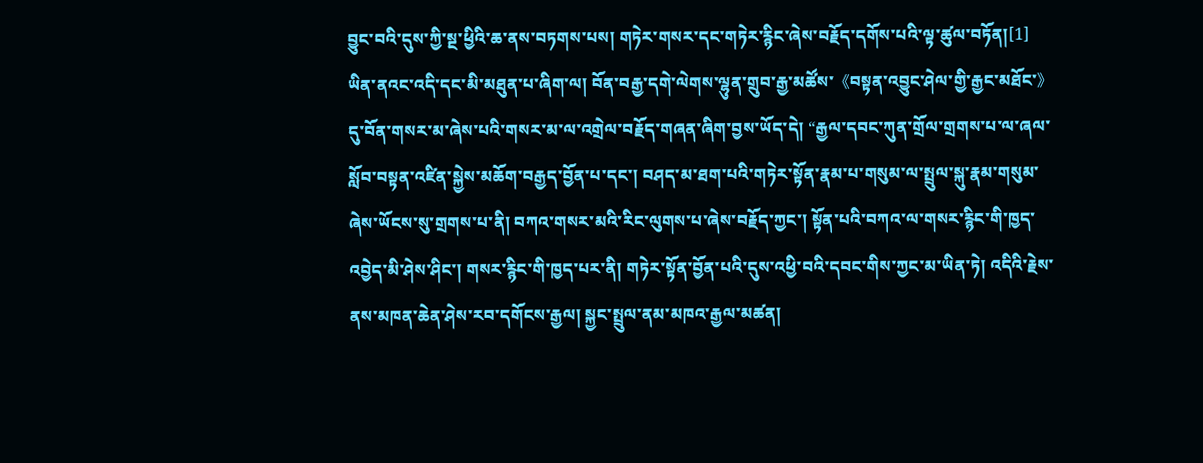བྱུང་བའི་དུས་ཀྱི་སྔ་ཕྱིའི་ཆ་ནས་བཏགས་པས། གཏེར་གསར་དང་གཏེར་རྙིང་ཞེས་བརྗོད་དགོས་པའི་ལྟ་ཚུལ་བཏོན།[1] ཡིན་ནའང་འདི་དང་མི་མཐུན་པ་ཞིག་ལ། བོན་བརྒྱ་དགེ་ལེགས་ལྷུན་གྲུབ་རྒྱ་མཚོས་《བསྟན་འབྱུང་ཤེལ་གྱི་རྒྱང་མཐོང་》དུ་བོན་གསར་མ་ཞེས་པའི་གསར་མ་ལ་འགྲེལ་བརྗོད་གཞན་ཞིག་བྱས་ཡོད་དེ། “རྒྱལ་དབང་ཀུན་གྲོལ་གྲགས་པ་ལ་ཞལ་སློབ་བསྟན་འཛིན་སྐྱེས་མཆོག་བརྒྱད་བྱོན་པ་དང་། བཤད་མ་ཐག་པའི་གཏེར་སྟོན་རྣམ་པ་གསུམ་ལ་སྤྲུལ་སྐུ་རྣམ་གསུམ་ཞེས་ཡོངས་སུ་གྲགས་པ་ནི། བཀའ་གསར་མའི་རིང་ལུགས་པ་ཞེས་བརྗོད་ཀྱང་། སྟོན་པའི་བཀའ་ལ་གསར་རྙིང་གི་ཁྱད་འབྱེད་མི་ཤེས་ཤིང་། གསར་རྙིང་གི་ཁྱད་པར་ནི། གཏེར་སྟོན་བྱོན་པའི་དུས་འཕྱི་བའི་དབང་གིས་ཀྱང་མ་ཡིན་ཏེ། འདིའི་རྗེས་ནས་མཁན་ཆེན་ཤེས་རབ་དགོངས་རྒྱལ། སྐྱང་སྤྲུལ་ནམ་མཁའ་རྒྱལ་མཚན།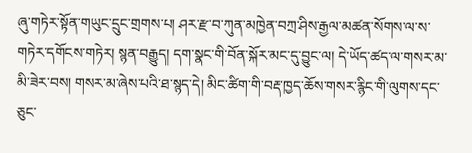ཞུ་གཏེར་སྟོན་གཡུང་དྲུང་གྲགས་པ། ཤར་རྫ་བ་ཀུན་མཁྱེན་བཀྲ་ཤིས་རྒྱལ་མཚན་སོགས་ལ་ས་གཏེར་དགོངས་གཏེར། སྙན་བརྒྱུད། དག་སྣང་གི་བོན་སྐོར་མང་དུ་བྱུང་ལ། དེ་ཡོད་ཚད་ལ་གསར་མ་མི་ཟེར་བས། གསར་མ་ཞེས་པའི་ཐ་སྙད་དེ། མིང་ཚིག་གི་བརྡ་ཁྱད་ཆོས་གསར་རྙིང་གི་ལུགས་དང་ཅུང་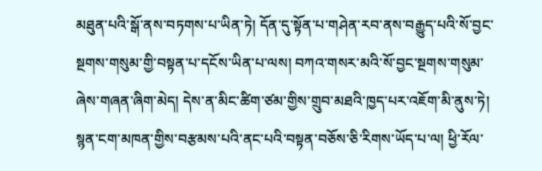མཐུན་པའི་སྒོ་ནས་བཏགས་པ་ཡིན་ཏེ། དོན་དུ་སྟོན་པ་གཤེན་རབ་ནས་བརྒྱུད་པའི་སོ་བྱང་སྔགས་གསུམ་གྱི་བསྟན་པ་དངོས་ཡིན་པ་ལས། བཀའ་གསར་མའི་སོ་བྱང་སྔགས་གསུམ་ཞེས་གཞན་ཞིག་མེད། དེས་ན་མིང་ཚིག་ཙམ་གྱིས་གྲུབ་མཐའི་ཁྱད་པར་འཇོག་མི་ནུས་ཏེ། སྙན་ངག་མཁན་གྱིས་བརྩམས་པའི་ནང་པའི་བསྟན་བཅོས་ཅི་རིགས་ཡོད་པ་ལ། ཕྱི་རོལ་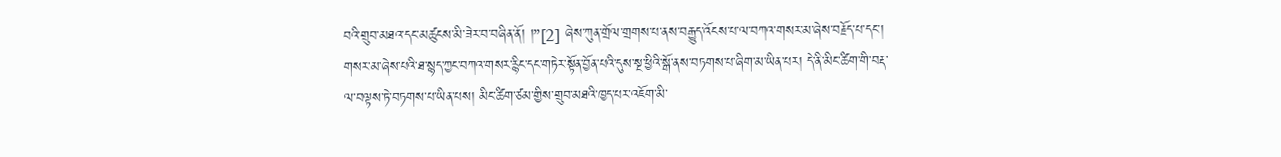བའི་གྲུབ་མཐའ་དང་མཚུངས་མི་ཟེར་བ་བཞིན་ནོ། །”[2] ཞེས་ཀུན་གྲོལ་གྲགས་པ་ནས་བརྒྱུད་འོངས་པ་ལ་བཀའ་གསར་མ་ཞེས་བརྗོད་པ་དང་། གསར་མ་ཞེས་པའི་ཐ་སྙད་ཀྱང་བཀའ་གསར་རྙིང་དང་གཏེར་སྟོན་བྱོན་པའི་དུས་སྔ་ཕྱིའི་སྒོ་ནས་བཏགས་པ་ཞིག་མ་ཡིན་པར། དེ་ནི་མིང་ཚིག་གི་བརྡ་ལ་བལྟས་ཏེ་བཏགས་པ་ཡིན་པས། མིང་ཚིག་ཙམ་གྱིས་གྲུབ་མཐའི་ཁྱད་པར་འཇོག་མི་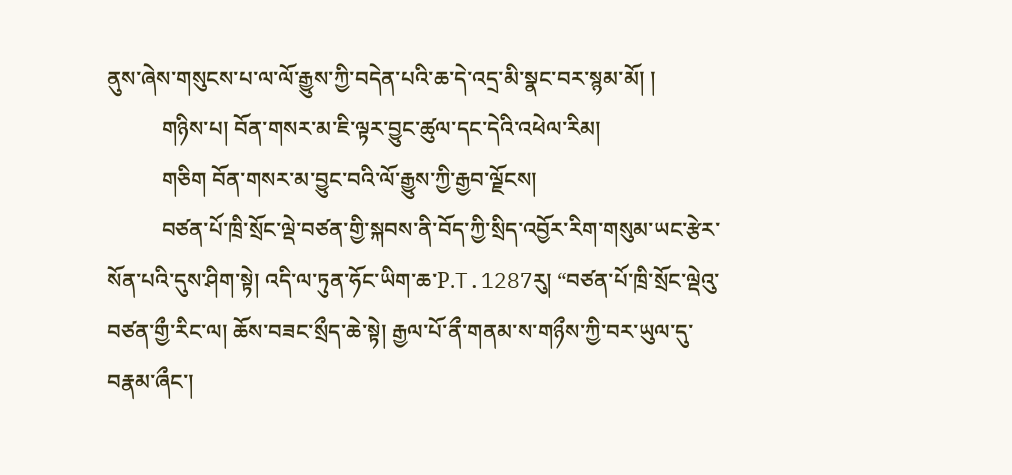ནུས་ཞེས་གསུངས་པ་ལ་ལོ་རྒྱུས་ཀྱི་བདེན་པའི་ཆ་དེ་འདྲ་མི་སྣང་བར་སྙམ་མོ། །
          གཉིས་པ། བོན་གསར་མ་ཇི་ལྟར་བྱུང་ཚུལ་དང་དེའི་འཕེལ་རིམ།
          གཅིག བོན་གསར་མ་བྱུང་བའི་ལོ་རྒྱུས་ཀྱི་རྒྱབ་ལྗོངས།
          བཙན་པོ་ཁྲི་སྲོང་ལྡེ་བཙན་གྱི་སྐབས་ནི་བོད་ཀྱི་སྲིད་འབྱོར་རིག་གསུམ་ཡང་རྩེར་སོན་པའི་དུས་ཤིག་སྟེ། འདི་ལ་ཏུན་ཧོང་ཡིག་ཆ་P.T.1287རུ། “བཙན་པོ་ཁྲི་སྲོང་ལྡེའུ་བཙན་གྱྀ་རིང་ལ། ཆོས་བཟང་སྲྀད་ཆེ་སྟེ། རྒྱལ་པོ་ནྀ་གནམ་ས་གཉྀས་ཀྱི་བར་ཡུལ་དུ་བརྣམ་ཞྀང་།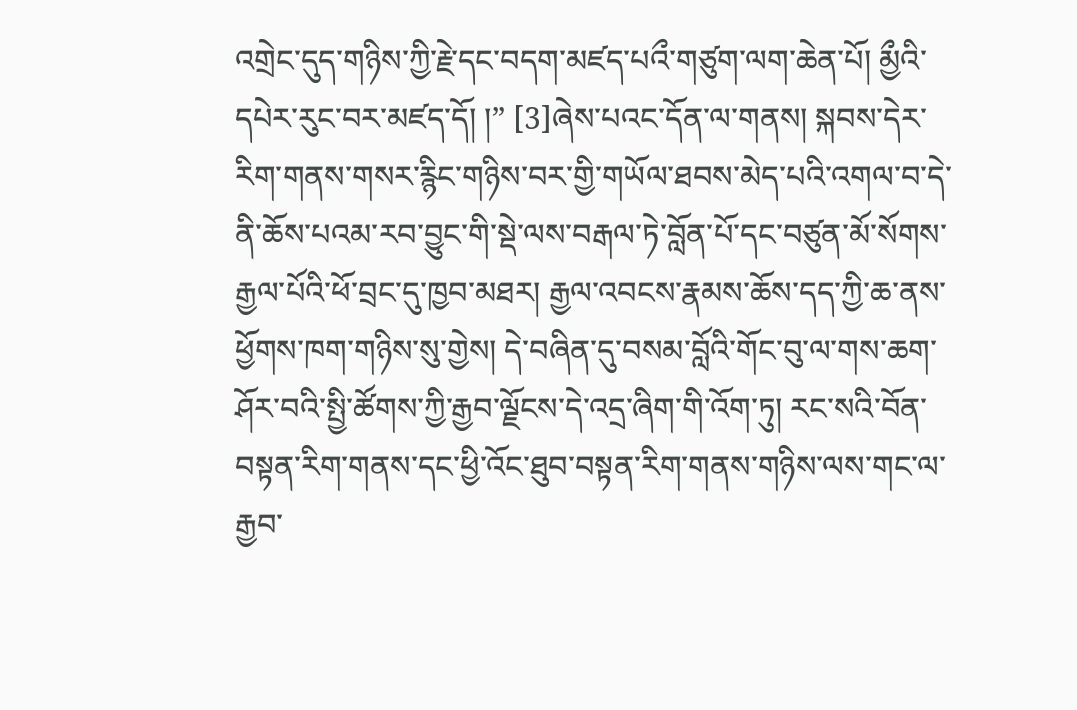འགྲེང་དུད་གཉིས་ཀྱི་རྗེ་དང་བདག་མཛད་པའྀ་གཙུག་ལག་ཆེན་པོ། མྱྀའི་དཔེར་རུང་བར་མཛད་དོ། །” [3]ཞེས་པའང་དོན་ལ་གནས། སྐབས་དེར་རིག་གནས་གསར་རྙིང་གཉིས་བར་གྱི་གཡོལ་ཐབས་མེད་པའི་འགལ་བ་དེ་ནི་ཆོས་པའམ་རབ་བྱུང་གི་སྡེ་ལས་བརྒལ་ཏེ་བློན་པོ་དང་བཙུན་མོ་སོགས་རྒྱལ་པོའི་ཕོ་བྲང་དུ་ཁྱབ་མཐར། རྒྱལ་འབངས་རྣམས་ཆོས་དད་ཀྱི་ཆ་ནས་ཕྱོགས་ཁག་གཉིས་སུ་གྱེས། དེ་བཞིན་དུ་བསམ་བློའི་གོང་བུ་ལ་གས་ཆག་ཤོར་བའི་སྤྱི་ཚོགས་ཀྱི་རྒྱབ་ལྗོངས་དེ་འདྲ་ཞིག་གི་འོག་ཏུ། རང་སའི་བོན་བསྟན་རིག་གནས་དང་ཕྱི་འོང་ཐུབ་བསྟན་རིག་གནས་གཉིས་ལས་གང་ལ་རྒྱབ་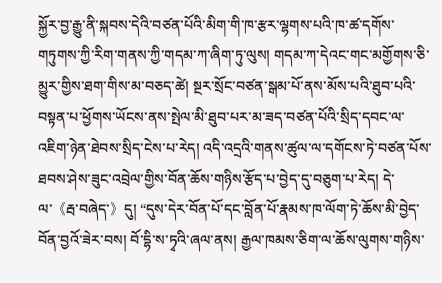སྐྱོར་བྱ་རྒྱུ་ནི་སྐབས་དེའི་བཙན་པོའི་མིག་གི་ཁ་རྩར་ལྷགས་པའི་ཁ་ཚ་དགོས་གཏུགས་ཀྱི་རིག་གནས་ཀྱི་གདམ་ཀ་ཞིག་ཏུ་ལུས། གདམ་ཀ་དེའང་གང་མགྱོགས་ཅི་མྱུར་གྱིས་ཐག་གིས་མ་བཅད་ཚེ། སྔར་སྲོང་བཙན་སྒམ་པོ་ནས་མོས་པའི་ཐུབ་པའི་བསྟན་པ་ཕྱོགས་ཡོངས་ནས་སྤེལ་མི་ཐུབ་པར་མ་ཟད་བཙན་པོའི་སྲིད་དབང་ལ་འཇིག་ཉེན་ཐེབས་སྲིད་ངེས་པ་རེད། འདི་འདྲའི་གནས་ཚུལ་ལ་དགོངས་ཏེ་བཙན་པོས་ཐབས་ཤེས་ཟུང་འབྲེལ་གྱིས་བོན་ཆོས་གཉིས་རྩོད་པ་བྱེད་དུ་བཅུག་པ་རེད། དེ་ལ་《རྦ་བཞེད་》དུ། “དུས་དེར་བོན་པོ་དང་བློན་པོ་རྣམས་ཁ་ལོག་ཏེ་ཆོས་མི་བྱེད་བོན་བྱའོ་ཟེར་བས། བོ་དྷི་ས་ཏྭའི་ཞལ་ནས། རྒྱལ་ཁམས་ཅིག་ལ་ཆོས་ལུགས་གཉིས་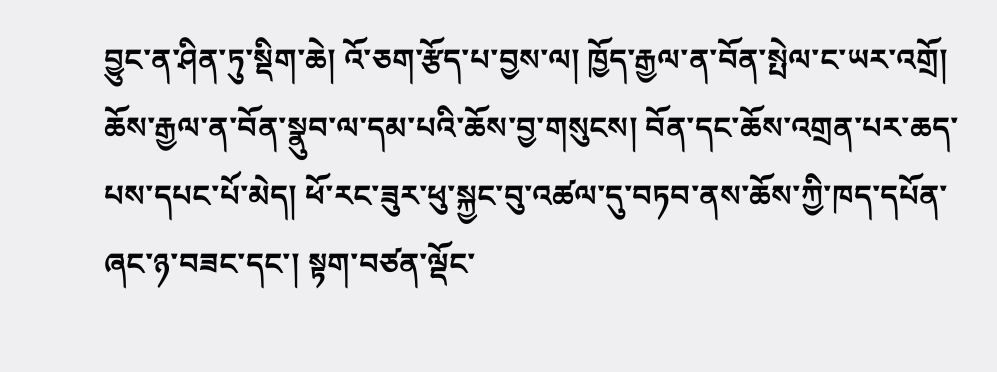བྱུང་ན་ཤིན་ཏུ་སྡིག་ཆེ། འོ་ཅག་རྩོད་པ་བྱས་ལ། ཁྱོད་རྒྱལ་ན་བོན་སྤེལ་ང་ཡར་འགྲོ། ཆོས་རྒྱལ་ན་བོན་སྣུབ་ལ་དམ་པའི་ཆོས་བྱ་གསུངས། བོན་དང་ཆོས་འགྲན་པར་ཆད་པས་དཔང་པོ་མེད། ཕོ་རང་ཟུར་ཕུ་སྐྱང་བུ་འཚལ་དུ་བཏབ་ནས་ཆོས་ཀྱི་ཁད་དཔོན་ཞང་ཉ་བཟང་དང་། སྟག་བཙན་ལྡོང་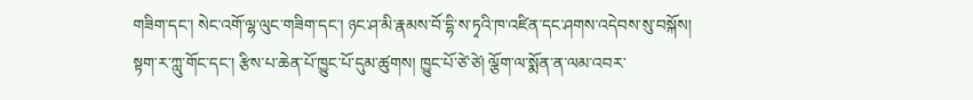གཟིག་དང་། སེང་འགོ་ལྷ་ལུང་གཟིག་དང་། ཉང་ཤ་མི་རྣམས་བོ་དྷི་ས་ཏྭའི་ཁ་འཛིན་དང་ཤགས་འདེབས་སུ་བསྐོས། སྟག་ར་ཀླུ་གོང་དང་། རྩིས་པ་ཆེན་པོ་ཁྱུང་པོ་དུམ་ཚུགས། ཁྱུང་པོ་ཙེ་ཙེ། ལྕོག་ལ་སྨོན་ན་ལམ་འབར་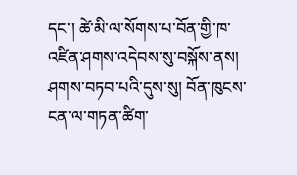དང་། ཚེ་མི་ལ་སོགས་པ་བོན་གྱི་ཁ་འཛིན་ཤགས་འདེབས་སུ་བསྐོས་ནས། ཤགས་བཏབ་པའི་དུས་སུ། བོན་ཁུངས་ངན་ལ་གཏན་ཚིག་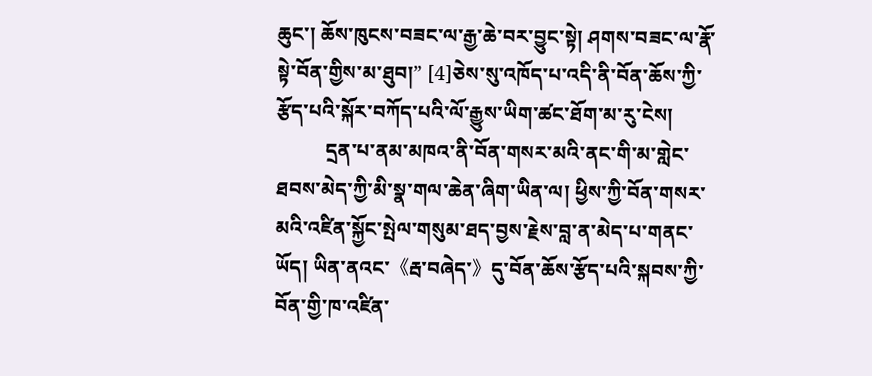ཆུང་། ཆོས་ཁུངས་བཟང་ལ་རྒྱ་ཆེ་བར་བྱུང་སྟེ། ཤགས་བཟང་ལ་རྣོ་སྟེ་བོན་གྱིས་མ་ཐུབ།” [4]ཅེས་སུ་འཁོད་པ་འདི་ནི་བོན་ཆོས་ཀྱི་རྩོད་པའི་སྐོར་བཀོད་པའི་ལོ་རྒྱུས་ཡིག་ཚང་ཐོག་མ་རུ་ངེས།
          དྲན་པ་ནམ་མཁའ་ནི་བོན་གསར་མའི་ནང་གི་མ་གླེང་ཐབས་མེད་ཀྱི་མི་སྣ་གལ་ཆེན་ཞིག་ཡིན་ལ། ཕྱིས་ཀྱི་བོན་གསར་མའི་འཛིན་སྐྱོང་སྤེལ་གསུམ་ཐད་བྱས་རྗེས་བླ་ན་མེད་པ་གནང་ཡོད། ཡིན་ནའང་《རྦ་བཞེད་》དུ་བོན་ཆོས་རྩོད་པའི་སྐབས་ཀྱི་བོན་གྱི་ཁ་འཛིན་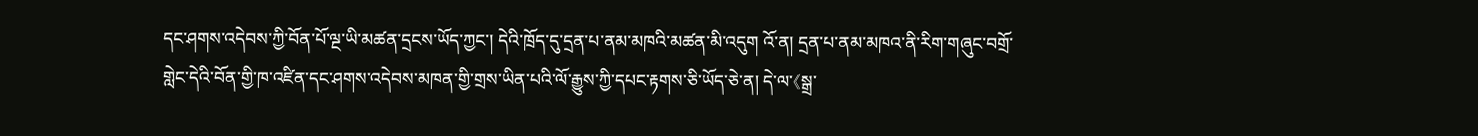དང་ཤགས་འདེབས་ཀྱི་བོན་པོ་ལྔ་ཡི་མཚན་དྲངས་ཡོད་ཀྱང་། དེའི་ཁྲོད་དུ་དྲན་པ་ནམ་མཁའི་མཚན་མི་འདུག འོ་ན། དྲན་པ་ནམ་མཁའ་ནི་རིག་གཞུང་བགྲོ་གླེང་དེའི་བོན་གྱི་ཁ་འཛིན་དང་ཤགས་འདེབས་མཁན་གྱི་གྲས་ཡིན་པའི་ལོ་རྒྱུས་ཀྱི་དཔང་རྟགས་ཅི་ཡོད་ཅེ་ན། དེ་ལ་《སྒྲ་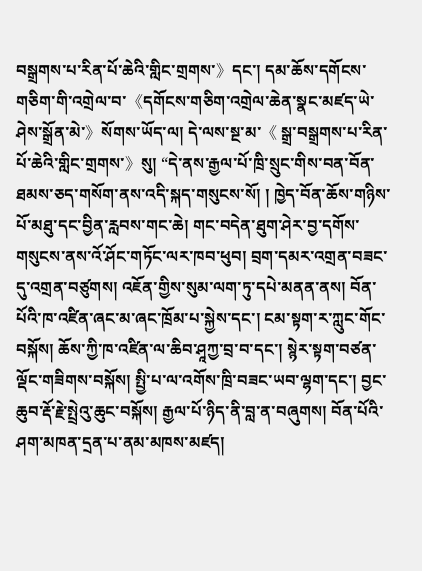བསྒྲགས་པ་རིན་པོ་ཆེའི་གླིང་གྲགས་》དང་། དམ་ཆོས་དགོངས་གཅིག་གི་འགྲེལ་བ་《དགོངས་གཅིག་འགྲེལ་ཆེན་སྣང་མཛད་ཡེ་ཤེས་སྒྲོན་མེ་》སོགས་ཡོད་ལ། དེ་ལས་སྔ་མ་《 སྒྲ་བསྒྲགས་པ་རིན་པོ་ཆེའི་གླིང་གྲགས་》སུ། “དེ་ནས་རྒྱལ་པོ་ཁྲི་སྲུང་གིས་བན་བོན་ཐམས་ཅད་གསོག་ནས་འདི་སྐད་གསུངས་སོ། ། ཁྱེད་བོན་ཆོས་གཉིས་པོ་མཐུ་དང་བྱིན་རླབས་གང་ཆེ། གང་བདེན་ཐུག་ཤེར་བྱ་དགོས་གསུངས་ནས་འོ་ཤོང་གཏོང་ལར་ཁབ་ཕུབ། བྲག་དམར་འགྲན་བཟང་དུ་འགྲན་བཙུགས། འཇོན་གྱིས་སུམ་ལག་ཏུ་དཔེ་མནན་ནས། བོན་པོའི་ཁ་འཛིན་ཞང་མ་ཞང་ཁྲོམ་པ་སྐྱེས་དང་། ངམ་སྟག་ར་ཀླུང་གོང་བསྐོས། ཆོས་ཀྱི་ཁ་འཛིན་ལ་ཆིབ་ཤཱཀྱ་བྲ་བ་དང་། སྙེར་སྟག་བཙན་ལྡོང་གཟིགས་བསྐོས། སྤྱི་པ་ལ་འགོས་ཁྲི་བཟང་ཡབ་ལྷག་དང་། བྱང་ཆུབ་རྡོ་རྗེ་སྤྲེའུ་ཆུང་བསྐོས། རྒྱལ་པོ་ཉིད་ནི་བླ་ན་བཞུགས། བོན་པོའི་ཤག་མཁན་དྲན་པ་ནམ་མཁས་མཛད།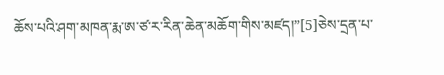ཆོས་པའི་ཤག་མཁན་རྨ་ཨ་ཙ་ར་རིན་ཆེན་མཆོག་གིས་མཛད།”[5]ཅེས་དྲན་པ་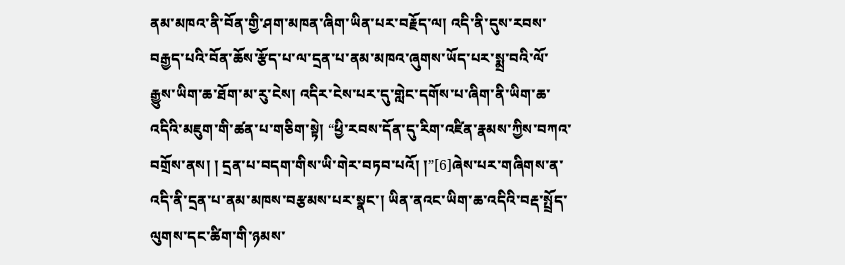ནམ་མཁའ་ནི་བོན་གྱི་ཤག་མཁན་ཞིག་ཡིན་པར་བརྗོད་ལ། འདི་ནི་དུས་རབས་བརྒྱད་པའི་བོན་ཆོས་རྩོད་པ་ལ་དྲན་པ་ནམ་མཁའ་ཞུགས་ཡོད་པར་སྨྲ་བའི་ལོ་རྒྱུས་ཡིག་ཆ་ཐོག་མ་རུ་ངེས། འདིར་ངེས་པར་དུ་གླེང་དགོས་པ་ཞིག་ནི་ཡིག་ཆ་འདིའི་མཇུག་གི་ཚན་པ་གཅིག་སྟེ། “ཕྱི་རབས་དོན་དུ་རིག་འཛིན་རྣམས་ཀྱིས་བཀའ་བགྲོས་ནས། ། དྲན་པ་བདག་གིས་ཡི་གེར་བཏབ་པའོ། །”[6]ཞེས་པར་གཞིགས་ན་འདི་ནི་དྲན་པ་ནམ་མཁས་བརྩམས་པར་སྣང་། ཡིན་ནའང་ཡིག་ཆ་འདིའི་བརྡ་སྤྲོད་ལུགས་དང་ཚིག་གི་ཉམས་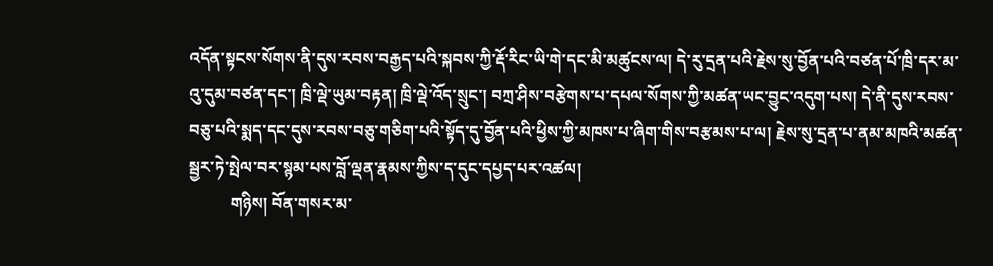འདོན་སྟངས་སོགས་ནི་དུས་རབས་བརྒྱད་པའི་སྐབས་ཀྱི་རྡོ་རིང་ཡི་གེ་དང་མི་མཚུངས་ལ། དེ་རུ་དྲན་པའི་རྗེས་སུ་བྱོན་པའི་བཙན་པོ་ཁྲི་དར་མ་འུ་དུམ་བཙན་དང་། ཁྲི་ལྡེ་ཡུམ་བརྟན། ཁྲི་ལྡེ་འོད་སྲུང་། བཀྲ་ཤིས་བརྩེགས་པ་དཔལ་སོགས་ཀྱི་མཚན་ཡང་བྱུང་འདུག་པས། དེ་ནི་དུས་རབས་བཅུ་པའི་སྨད་དང་དུས་རབས་བཅུ་གཅིག་པའི་སྟོད་དུ་བྱོན་པའི་ཕྱིས་ཀྱི་མཁས་པ་ཞིག་གིས་བརྩམས་པ་ལ། རྗེས་སུ་དྲན་པ་ནམ་མཁའི་མཚན་སྦྱར་ཏེ་སྤེལ་བར་སྙམ་པས་བློ་ལྡན་རྣམས་ཀྱིས་ད་དུང་དཔྱད་པར་འཚལ།
          གཉིས། བོན་གསར་མ་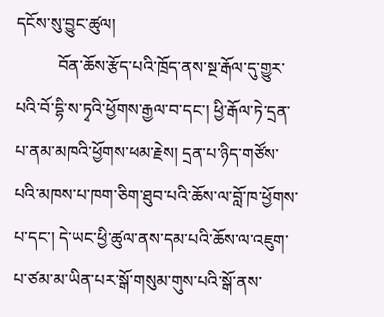དངོས་སུ་བྱུང་ཚུལ།
          བོན་ཆོས་རྩོད་པའི་ཁྲོད་ནས་སྔ་རྒོལ་དུ་གྱུར་པའི་བོ་དྷི་ས་ཏྭའི་ཕྱོགས་རྒྱལ་བ་དང་། ཕྱི་རྒོལ་ཏེ་དྲན་པ་ནམ་མཁའི་ཕྱོགས་ཕམ་རྗེས། དྲན་པ་ཉིད་གཙོས་པའི་མཁས་པ་ཁག་ཅིག་ཐུབ་པའི་ཆོས་ལ་བློ་ཁ་ཕྱོགས་པ་དང་། དེ་ཡང་ཕྱི་ཚུལ་ནས་དམ་པའི་ཆོས་ལ་འཇུག་པ་ཙམ་མ་ཡིན་པར་སྒོ་གསུམ་གུས་པའི་སྒོ་ནས་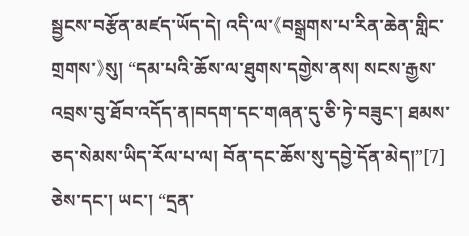སྦྱངས་བརྩོན་མཛད་ཡོད་དེ། འདི་ལ་《བསྒྲགས་པ་རིན་ཆེན་གླིང་གྲགས་》སུ། “དམ་པའི་ཆོས་ལ་ཐུགས་དགྱེས་ནས། སངས་རྒྱས་འབྲས་བུ་ཐོབ་འདོད་ན།བདག་དང་གཞན་དུ་ཅི་ཏེ་བཟུང་། ཐམས་ཅད་སེམས་ཡིད་རོལ་པ་ལ། བོན་དང་ཆོས་སུ་དབྱེ་དོན་མེད།”[7] ཅེས་དང་། ཡང་། “དྲན་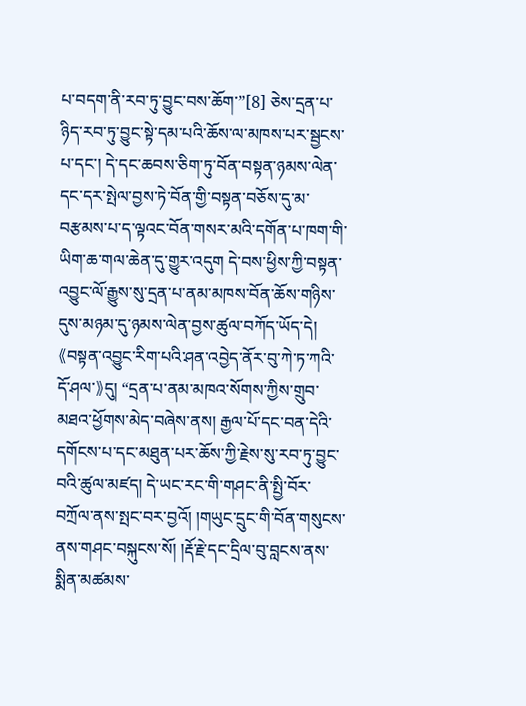པ་བདག་ནི་རབ་ཏུ་བྱུང་བས་ཆོག་”[8] ཅེས་དྲན་པ་ཉིད་རབ་ཏུ་བྱུང་སྟེ་དམ་པའི་ཆོས་ལ་མཁས་པར་སྦྱངས་པ་དང་། དེ་དང་ཆབས་ཅིག་ཏུ་བོན་བསྟན་ཉམས་ལེན་དང་དར་སྤེལ་བྱས་ཏེ་བོན་གྱི་བསྟན་བཅོས་དུ་མ་བརྩམས་པ་ད་ལྟའང་བོན་གསར་མའི་དགོན་པ་ཁག་གི་ཡིག་ཆ་གལ་ཆེན་དུ་གྱུར་འདུག དེ་བས་ཕྱིས་ཀྱི་བསྟན་འབྱུང་ལོ་རྒྱུས་སུ་དྲན་པ་ནམ་མཁས་བོན་ཆོས་གཉིས་དུས་མཉམ་དུ་ཉམས་ལེན་བྱས་ཚུལ་བཀོད་ཡོད་དེ། 《བསྟན་འབྱུང་རིག་པའི་ཤན་འབྱེད་ནོར་བུ་ཀེ་ཏ་ཀའི་དོ་ཤལ་》དུ། “དྲན་པ་ནམ་མཁའ་སོགས་ཀྱིས་གྲུབ་མཐའ་ཕྱོགས་མེད་བཞེས་ནས། རྒྱལ་པོ་དང་བན་དེའི་དགོངས་པ་དང་མཐུན་པར་ཆོས་ཀྱི་རྗེས་སུ་རབ་ཏུ་བྱུང་བའི་ཚུལ་མཛད། དེ་ཡང་རང་གི་གཤང་ནི་སྤྱི་བོར་བཀྲོལ་ནས་སྤང་བར་བྱའོ། །གཡུང་དྲུང་གི་བོན་གསུངས་ནས་གཤང་བསྐུངས་སོ། །རྡོ་རྗེ་དང་དྲིལ་བུ་བླངས་ནས་སྨིན་མཚམས་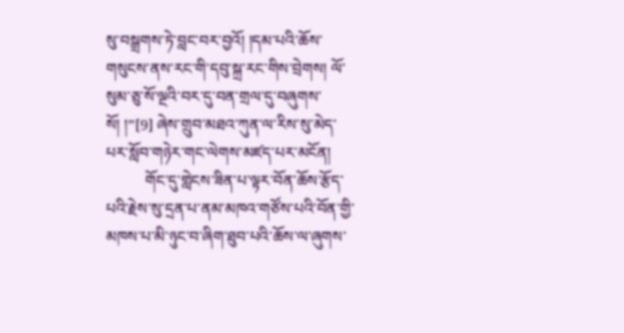སུ་བསྒྲགས་ཏེ་བླང་བར་བྱའོ། །དམ་པའི་ཆོས་གསུངས་ནས་རང་གི་དབུ་སྐྲ་རང་གིས་བྲེགས། ལོ་སུམ་ཅུ་སོ་ལྔའི་བར་དུ་བན་གྲལ་དུ་བཞུགས་སོ། །”[9] ཞེས་གྲུབ་མཐའ་ཀུན་ལ་རིས་སུ་མེད་པར་སློབ་གཉེར་གང་ལེགས་མཛད་པར་མངོན།
          གོང་དུ་གླེངས་ཟིན་པ་ལྟར་བོན་ཆོས་རྩོད་པའི་རྗེས་སུ་དྲན་པ་ནམ་མཁའ་གཙོས་པའི་བོན་གྱི་མཁས་པ་མི་ཉུང་བ་ཞིག་ཐུབ་པའི་ཆོས་ལ་ཞུགས་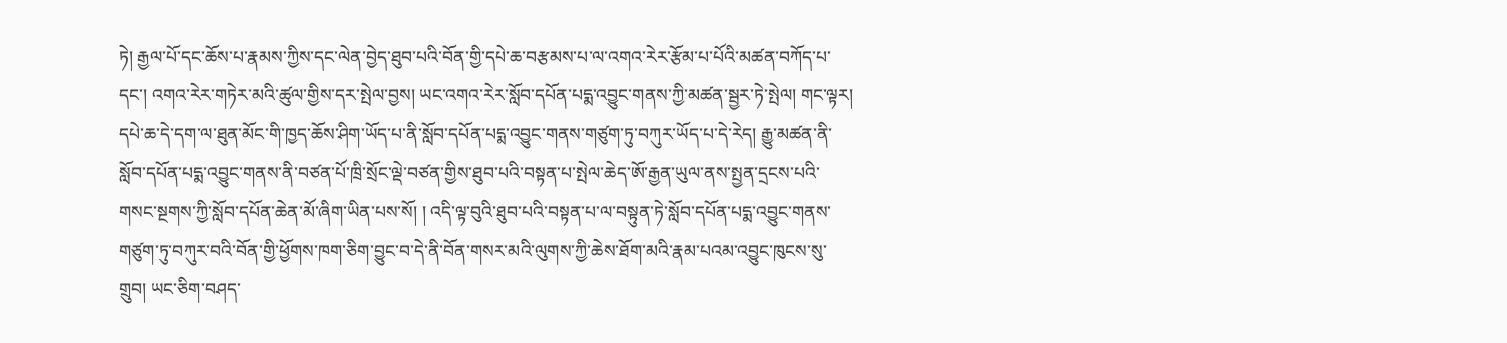ཏེ། རྒྱལ་པོ་དང་ཆོས་པ་རྣམས་ཀྱིས་དང་ལེན་བྱེད་ཐུབ་པའི་བོན་གྱི་དཔེ་ཆ་བརྩམས་པ་ལ་འགའ་རེར་རྩོམ་པ་པོའི་མཚན་བཀོད་པ་དང་། འགའ་རེར་གཏེར་མའི་ཚུལ་གྱིས་དར་སྤེལ་བྱས། ཡང་འགའ་རེར་སློབ་དཔོན་པདྨ་འབྱུང་གནས་ཀྱི་མཚན་སྦྱར་ཏེ་སྤེལ། གང་ལྟར། དཔེ་ཆ་དེ་དག་ལ་ཐུན་མོང་གི་ཁྱད་ཆོས་ཤིག་ཡོད་པ་ནི་སློབ་དཔོན་པདྨ་འབྱུང་གནས་གཙུག་ཏུ་བཀུར་ཡོད་པ་དེ་རེད། རྒྱུ་མཚན་ནི་སློབ་དཔོན་པདྨ་འབྱུང་གནས་ནི་བཙན་པོ་ཁྲི་སྲོང་ལྡེ་བཙན་གྱིས་ཐུབ་པའི་བསྟན་པ་སྤེལ་ཆེད་ཨོ་རྒྱན་ཡུལ་ནས་སྤྱན་དྲངས་པའི་གསང་སྔགས་ཀྱི་སློབ་དཔོན་ཆེན་མོ་ཞིག་ཡིན་པས་སོ། ། འདི་ལྟ་བུའི་ཐུབ་པའི་བསྟན་པ་ལ་བསྟུན་ཏེ་སློབ་དཔོན་པདྨ་འབྱུང་གནས་གཙུག་ཏུ་བཀུར་བའི་བོན་གྱི་ཕྱོགས་ཁག་ཅིག་བྱུང་བ་དེ་ནི་བོན་གསར་མའི་ལུགས་ཀྱི་ཆེས་ཐོག་མའི་རྣམ་པའམ་འབྱུང་ཁུངས་སུ་གྲུབ། ཡང་ཅིག་བཤད་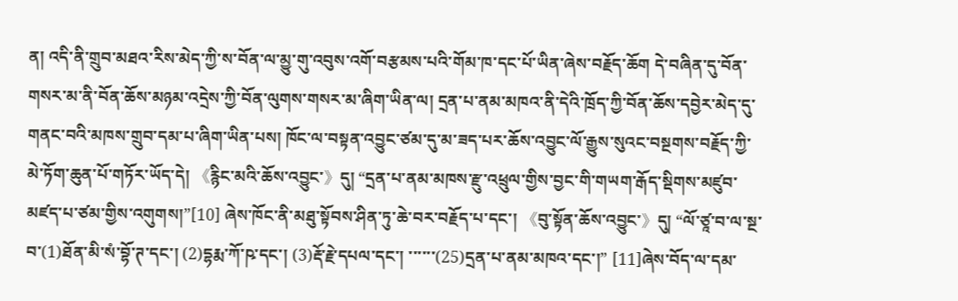ན། འདི་ནི་གྲུབ་མཐའ་རིས་མེད་ཀྱི་ས་བོན་ལ་མྱུ་གུ་འབུས་འགོ་བརྩམས་པའི་གོམ་ཁ་དང་པོ་ཡིན་ཞེས་བརྗོད་ཆོག དེ་བཞིན་དུ་བོན་གསར་མ་ནི་བོན་ཆོས་མཉམ་འདྲེས་ཀྱི་བོན་ལུགས་གསར་མ་ཞིག་ཡིན་ལ། དྲན་པ་ནམ་མཁའ་ནི་དེའི་ཁྲོད་ཀྱི་བོན་ཆོས་དབྱེར་མེད་དུ་གནང་བའི་མཁས་གྲུབ་དམ་པ་ཞིག་ཡིན་པས། ཁོང་ལ་བསྟན་འབྱུང་ཙམ་དུ་མ་ཟད་པར་ཆོས་འབྱུང་ལོ་རྒྱུས་སུའང་བསྔགས་བརྗོད་ཀྱི་མེ་ཏོག་ཆུན་པོ་གཏོར་ཡོད་དེ། 《རྙིང་མའི་ཆོས་འབྱུང་》དུ། “དྲན་པ་ནམ་མཁས་རྫུ་འཕྲུལ་གྱིས་བྱང་གི་གཡག་རྒོད་སྡིགས་མཛུབ་མཛད་པ་ཙམ་གྱིས་འགུགས།”[10] ཞེས་ཁོང་ནི་མཐུ་སྟོབས་ཤིན་ཏུ་ཆེ་བར་བརྗོད་པ་དང་། 《བུ་སྟོན་ཆོས་འབྱུང་》དུ། “ལོ་ཙཱ་བ་ལ་སྔ་བ་(1)ཐོན་མི་སཾ་བྷོ་ཊ་དང་། (2)དྷརྨ་ཀོ་ཥ་དང་། (3)རྡོ་རྗེ་དཔལ་དང་། ་་་་་་(25)དྲན་པ་ནམ་མཁའ་དང་།” [11]ཞེས་བོད་ལ་དམ་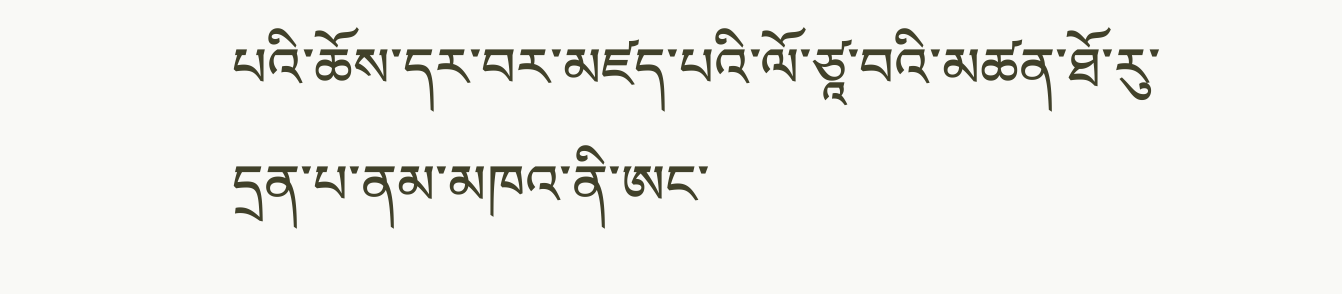པའི་ཆོས་དར་བར་མཛད་པའི་ལོ་ཙཱ་བའི་མཚན་ཐོ་རུ་དྲན་པ་ནམ་མཁའ་ནི་ཨང་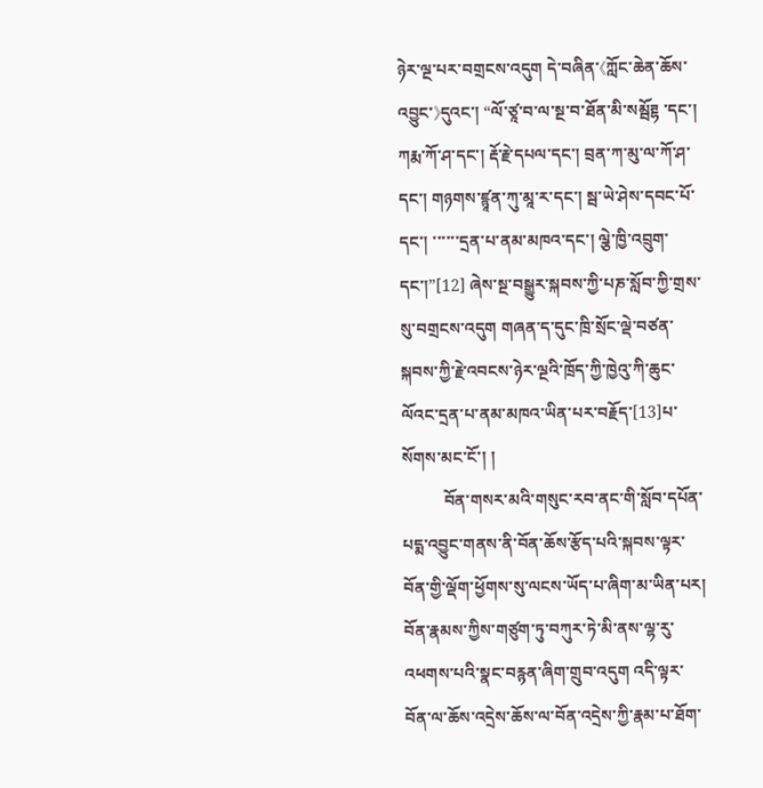ཉེར་ལྔ་པར་བགྲངས་འདུག དེ་བཞིན་《ཀློང་ཆེན་ཆོས་འབྱུང་》དུའང་། “ལོ་ཙཱ་བ་ལ་སྔ་བ་ཐོན་མི་སམྦོཊྷ ་དང་། ཀརྨ་ཀོ་ཤ་དང་། རྡོ་རྗེ་དཔལ་དང་། བྲན་ཀ་མུ་ལ་ཀོ་ཤ་དང་། གཉགས་ཛྙཱན་ཀུ་མཱ་ར་དང་། སྦ་ཡེ་ཤེས་དབང་པོ་དང་། ་་་་་་དྲན་པ་ནམ་མཁའ་དང་། ལྕེ་ཁྱི་འབྲུག་དང་།”[12] ཞེས་སྔ་བསྒྱུར་སྐབས་ཀྱི་པཎ་སློབ་ཀྱི་གྲས་སུ་བགྲངས་འདུག གཞན་ད་དུང་ཁྲི་སྲོང་ལྡེ་བཙན་སྐབས་ཀྱི་རྗེ་འབངས་ཉེར་ལྔའི་ཁྲོད་ཀྱི་ཁྱེའུ་ཀི་ཆུང་ལོའང་དྲན་པ་ནམ་མཁའ་ཡིན་པར་བརྗོད་[13]པ་སོགས་མང་ངོ་། །
          བོན་གསར་མའི་གསུང་རབ་ནང་གི་སློབ་དཔོན་པདྨ་འབྱུང་གནས་ནི་བོན་ཆོས་རྩོད་པའི་སྐབས་ལྟར་བོན་གྱི་ལྡོག་ཕྱོགས་སུ་ལངས་ཡོད་པ་ཞིག་མ་ཡིན་པར། བོན་རྣམས་ཀྱིས་གཙུག་ཏུ་བཀུར་ཏེ་མི་ནས་ལྷ་རུ་འཕགས་པའི་སྣང་བརྙན་ཞིག་གྲུབ་འདུག འདི་ལྟར་བོན་ལ་ཆོས་འདྲེས་ཆོས་ལ་བོན་འདྲེས་ཀྱི་རྣམ་པ་ཐོག་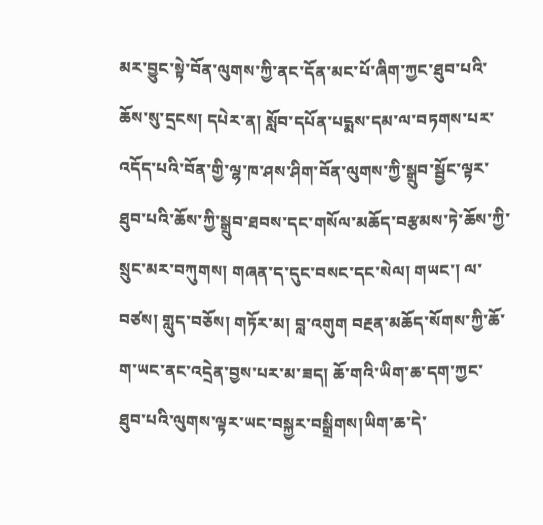མར་བྱུང་སྟེ་བོན་ལུགས་ཀྱི་ནང་དོན་མང་པོ་ཞིག་ཀྱང་ཐུབ་པའི་ཆོས་སུ་དྲངས། དཔེར་ན། སློབ་དཔོན་པདྨས་དམ་ལ་བཏགས་པར་འདོད་པའི་བོན་གྱི་ལྷ་ཁ་ཤས་ཤིག་བོན་ལུགས་ཀྱི་སྒྲུབ་སྦྱོང་ལྟར་ཐུབ་པའི་ཆོས་ཀྱི་སྒྲུབ་ཐབས་དང་གསོལ་མཆོད་བརྩམས་ཏེ་ཆོས་ཀྱི་སྲུང་མར་བཀུགས། གཞན་ད་དུང་བསང་དང་སེལ། གཡང་། ལ་བཙས། གླུད་བཅོས། གཏོར་མ། བླ་འགུག བརྔན་མཆོད་སོགས་ཀྱི་ཆོ་ག་ཡང་ནང་འདྲེན་བྱས་པར་མ་ཟད། ཆོ་གའི་ཡིག་ཆ་དག་ཀྱང་ཐུབ་པའི་ལུགས་ལྟར་ཡང་བསྐྱར་བསྒྲིགས།ཡིག་ཆ་དེ་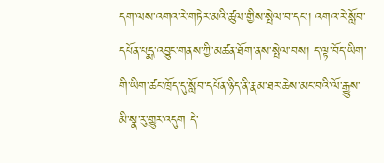དག་ལས་འགའ་རེ་གཏེར་མའི་ཚུལ་གྱིས་སྤེལ་བ་དང་། འགའ་རེ་སློབ་དཔོན་པདྨ་འབྱུང་གནས་ཀྱི་མཚན་ཐོག་ནས་སྤེལ་བས། ད་ལྟ་བོད་ཡིག་གི་ཡིག་ཚང་ཁྲོད་དུ་སློབ་དཔོན་ཉིད་ནི་རྣམ་ཐར་ཆེས་མང་བའི་ལོ་རྒྱུས་མི་སྣ་རུ་གྱུར་འདུག དེ་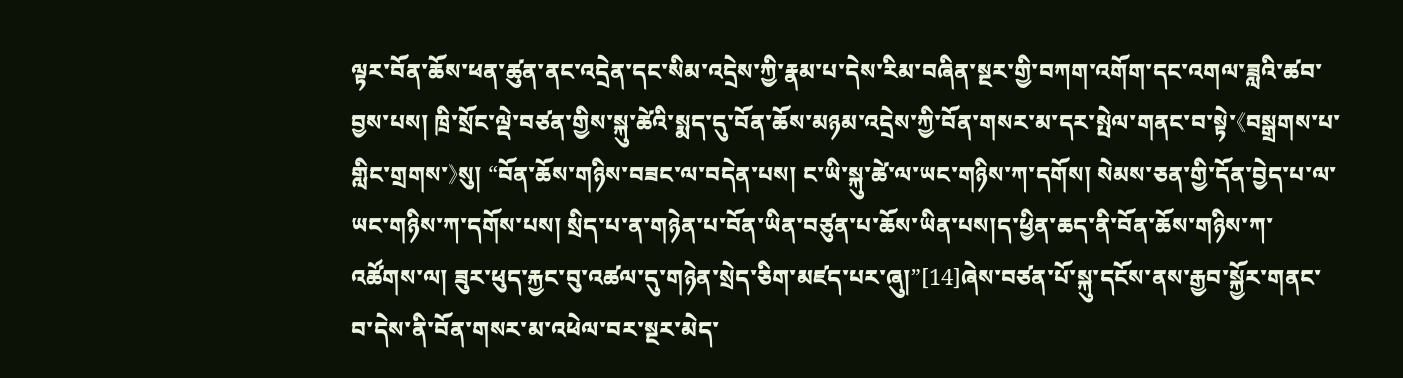ལྟར་བོན་ཆོས་ཕན་ཚུན་ནང་འདྲེན་དང་སིམ་འདྲེས་ཀྱི་རྣམ་པ་དེས་རིམ་བཞིན་སྔར་གྱི་བཀག་འགོག་དང་འགལ་ཟླའི་ཚབ་བྱས་པས། ཁྲི་སྲོང་ལྡེ་བཙན་གྱིས་སྐུ་ཚེའི་སྨད་དུ་བོན་ཆོས་མཉམ་འདྲེས་ཀྱི་བོན་གསར་མ་དར་སྤེལ་གནང་བ་སྟེ་《བསྒྲགས་པ་གླིང་གྲགས་》སུ། “བོན་ཆོས་གཉིས་བཟང་ལ་བདེན་པས། ང་ཡི་སྐུ་ཚེ་ལ་ཡང་གཉིས་ཀ་དགོས། སེམས་ཅན་གྱི་དོན་བྱེད་པ་ལ་ཡང་གཉིས་ཀ་དགོས་པས། སྲིད་པ་ན་གཉེན་པ་བོན་ཡིན་བཙུན་པ་ཆོས་ཡིན་པས།ད་ཕྱིན་ཆད་ནི་བོན་ཆོས་གཉིས་ཀ་འཚོགས་ལ། ཟུར་ཕུད་རྐྱང་བུ་འཚལ་དུ་གཉེན་སྲེད་ཅིག་མཛད་པར་ཞུ།”[14]ཞེས་བཙན་པོ་སྐུ་དངོས་ནས་རྒྱབ་སྐྱོར་གནང་བ་དེས་ནི་བོན་གསར་མ་འཕེལ་བར་སྔར་མེད་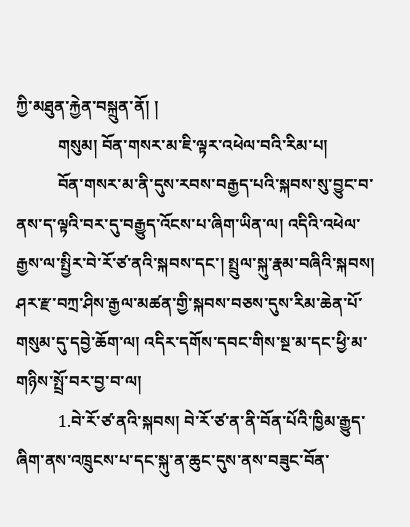ཀྱི་མཐུན་རྐྱེན་བསྐྲུན་ནོ། །
          གསུམ། བོན་གསར་མ་ཇི་ལྟར་འཕེལ་བའི་རིམ་པ།
          བོན་གསར་མ་ནི་དུས་རབས་བརྒྱད་པའི་སྐབས་སུ་བྱུང་བ་ནས་ད་ལྟའི་བར་དུ་བརྒྱུད་འོངས་པ་ཞིག་ཡིན་ལ། འདིའི་འཕེལ་རྒྱས་ལ་སྤྱིར་བེ་རོ་ཙ་ནའི་སྐབས་དང་། སྤྲུལ་སྐུ་རྣམ་བཞིའི་སྐབས། ཤར་རྫ་བཀྲ་ཤིས་རྒྱལ་མཚན་གྱི་སྐབས་བཅས་དུས་རིམ་ཆེན་པོ་གསུམ་དུ་དབྱེ་ཆོག་ལ། འདིར་དགོས་དབང་གིས་སྔ་མ་དང་ཕྱི་མ་གཉིས་སྤྲོ་བར་བྱ་བ་ལ།
          1.བེ་རོ་ཙ་ནའི་སྐབས། བེ་རོ་ཙ་ན་ནི་བོན་པོའི་ཁྱིམ་རྒྱུད་ཞིག་ནས་འཁྲུངས་པ་དང་སྐུ་ན་ཆུང་དུས་ནས་བཟུང་བོན་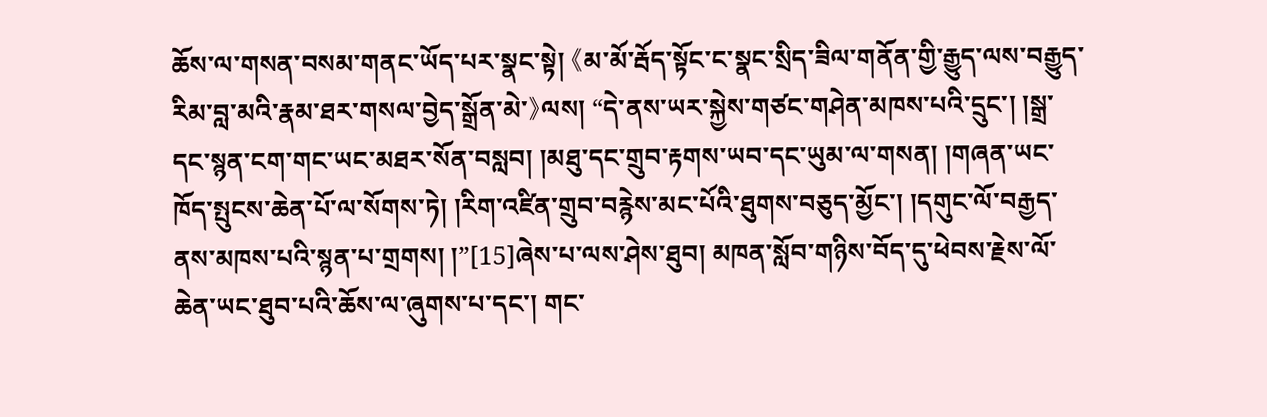ཆོས་ལ་གསན་བསམ་གནང་ཡོད་པར་སྣང་སྟེ། 《མ་མོ་རྦོད་སྟོང་ང་སྣང་སྲིད་ཟིལ་གནོན་གྱི་རྒྱུད་ལས་བརྒྱུད་རིམ་བླ་མའི་རྣམ་ཐར་གསལ་བྱེད་སྒྲོན་མེ་》ལས། “དེ་ནས་ཡར་སྐྱེས་གཙང་གཤེན་མཁས་པའི་དྲུང་། །སྒྲ་དང་སྙན་ངག་གང་ཡང་མཐར་སོན་བསླབ། །མཐུ་དང་གྲུབ་རྟགས་ཡབ་དང་ཡུམ་ལ་གསན། །གཞན་ཡང་ཁོད་སྤུངས་ཆེན་པོ་ལ་སོགས་ཏེ། །རིག་འཛིན་གྲུབ་བརྙེས་མང་པོའི་ཐུགས་བཅུད་མྱོང་། །དགུང་ལོ་བརྒྱད་ནས་མཁས་པའི་སྙན་པ་གྲགས། །”[15]ཞེས་པ་ལས་ཤེས་ཐུབ། མཁན་སློབ་གཉིས་བོད་དུ་ཕེབས་རྗེས་ལོ་ཆེན་ཡང་ཐུབ་པའི་ཆོས་ལ་ཞུགས་པ་དང་། གང་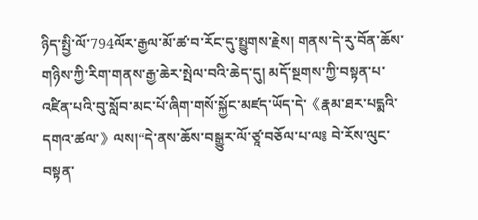ཉིད་སྤྱི་ལོ་794ལོར་རྒྱལ་མོ་ཚ་བ་རོང་དུ་སྤྱུགས་རྗེས། གནས་དེ་རུ་བོན་ཆོས་གཉིས་ཀྱི་རིག་གནས་རྒྱ་ཆེར་སྤེལ་བའི་ཆེད་དུ། མདོ་སྔགས་ཀྱི་བསྟན་པ་འཛིན་པའི་བུ་སློབ་མང་པོ་ཞིག་གསོ་སྐྱོང་མཛད་ཡོད་དེ་《རྣམ་ཐར་པདྨའི་དགའ་ཚལ་》ལས།“དེ་ནས་ཆོས་བསྒྱུར་ལོ་ཙཱ་བཅོལ་པ་ལ༔ བེ་རོས་ལུང་བསྟན་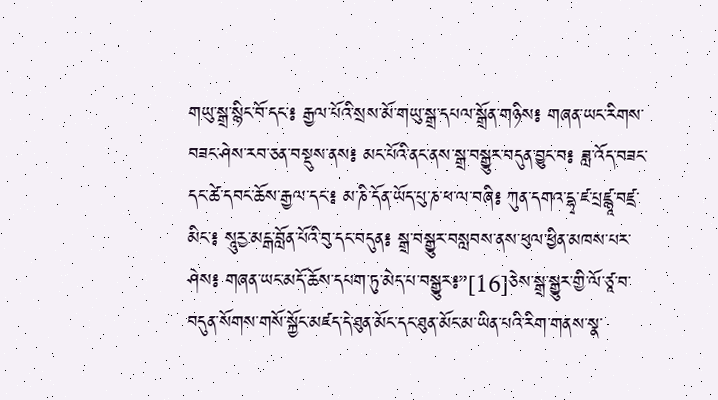གཡུ་སྒྲ་སྙིང་བོ་དང་༔ རྒྱལ་པོའི་སྲས་མོ་གཡུ་སྒྲ་དཔལ་སྒྲོན་གཉིས༔ གཞན་ཡང་རིགས་བཟང་ཤེས་རབ་ཅན་བསྡུས་ནས༔ མང་པོའི་ནང་ནས་སྒྲ་བསྒྱུར་བདུན་བྱུང་བ༔ ཟླ་འོད་བཟང་དང་ཚེ་དབང་ཆོས་རྒྱལ་དང་༔ མ་ཎི་དོན་ཡོད་པུ་ཎ་ཕ་ལ་བཞི༔ ཀུན་དགའ་དྷྭ་ཛ་པྲཛྙཱ་བཛྲ་མིང་༔ སཱུརྱ་མངྒ་བློན་པོའི་བུ་དང་བདུན༔ སྒྲ་བསྒྱུར་བསླབས་ནས་ཕུལ་ཕྱིན་མཁས་པར་ཤེས༔ གཞན་ཡང་མདོ་ཆོས་དཔག་ཏུ་མེད་པ་བསྒྱུར༔”[16]ཅེས་སྒྲ་སྒྱུར་གྱི་ལོ་ཙཱ་བ་བདུན་སོགས་གསོ་སྐྱོང་མཛད་དེ་ཐུན་མོང་དང་ཐུན་མོང་མ་ཡིན་པའི་རིག་གནས་སྣ་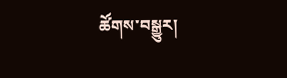ཚོགས་བསྒྱུར།